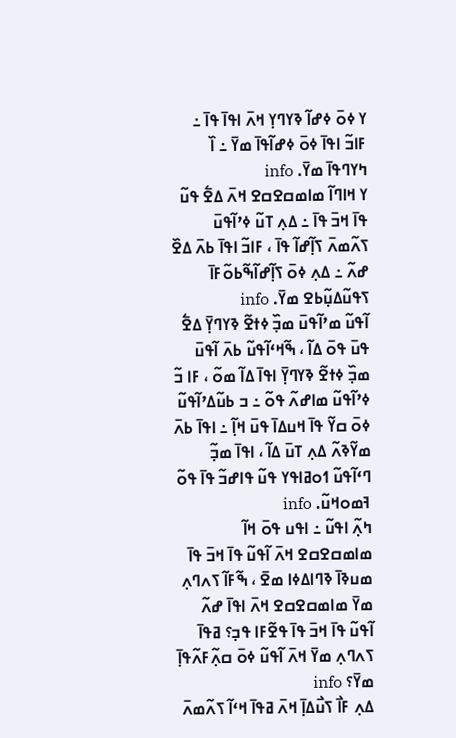ߌ ߦߋ߫ ߦߝߊ߬ ߢߌߣߌ߲ ߞߍ߫ ߊߟߊ߫ ߟߊ߫ ߸ ߓߊߏ߬ ߊߟߊ߫ ߦߋ߫ ߦߝߊ߬ߟߊ߫ ߘߌ߫ ߸ ߊ߰ ߤߌߣߟߊ߫ ߘߌ߫. info
ߌ ߞߊߣߊ߬ ߘߊߘߛߐߛߐ ߞߍ߫ ߡߐ߱ ߟߎ߬ ߟߊ߫ ߞߏ߫ ߟߊ߫ ߸ ߡߍ߲ ߠߎ߬ ߦߴߊ߬ߟߎ߫ ߖߍ߬ߘߍ߫ ߖߊ߲߬ߝߊ߬ ߟߊ߫ ، ߓߊߏ߬ ߊߟߊ߫ ߕߍ߫ ߡߐ߰ ߝߍ߬ ߸ ߡߍ߲ ߦߋ߫ ߖߊ߲߬ߝߊ߬ߒ߬ߕߋ߬ߓߊ߫ ߖߟߎ߬ߡߎ߲߬ߕߐ ߘߌ߫. info
ߊ߬ߟߎ߬ ߘߴߊ߬ߟߎ߫ ߘߏ߲߰ ߦߙߐ߬ ߢߌߣߌ߲߫ ߡߐ߱ ߟߎ߫ ߟߋ߫ ߡߊ߬ ، ߒ߬ߞߵߊ߬ߟߎ߬ ߕߍ߫ ߊ߬ߟߎ߫ ߘߏ߲߰ ߦߙߐ߬ ߢߌߣߌ߲߫ ߊߟߊ߫ ߡߊ߬ ߘߋ߬ ، ߓߊ ߏ߬ ߦߴߊ߬ߟߎ߬ ߘߊߝߍ߬ ߟߋ߬ ߸ ߏ ߕߎ߬ߡߴߊ߬ߟߎ߬ ߦߋ߫ ߛߌ߬ ߟߊ߫ ߞߎߡߊ߫ ߟߎ߫ ߞߊ߲߬ ߸ ߊߟߊ߫ ߕߍ߫ ߘߌ߬ߢߍ߬ ߡߍ߲ ߠߎ߫ ߡߊ߬ ، ߊߟߊ߫ ߘߏ߲߬ ߣߵߊ߬ߟߎ߬ ߗߋߥߊߟߌ ߟߎ߬ ߟߊߝߏ߬ ߟߊ߫ ߟߋ߬ ߔߘߋߞߎ߬. info
ߤߍ߲߬ ߊߟߎ߬ ߸ ߊߟߎ ߟߋ߫ ߞߊ߬ ߘߊߘߛߐߛߐ ߞߍ߫ ߊ߬ߟߎ߬ ߟߊ߫ ߞߏ߫ ߟߊ߫ ߘߎߢߊ߫ ߢߣߊߡߦߊ ߘߐ߫ ، ߒ߬ߓߊ߬ ߖߍߣߍ߲ ߘߌ߫ ߘߊߘߛߐߛߐ ߞߍ߫ ߊߟߊ߫ ߝߍ߬ ߊ߬ߟߎ߬ ߟߊ߫ ߞߏ߫ ߟߊ߫ ߟߐ߬ߓߊ ߟߏ߲؟ ߥߟߊ߫ ߖߍߣߍ߲ ߘߌ߫ ߞߍ߫ ߊ߬ߟߎ߬ ߦߋ߫ ߛߍ߲߬ߓߍ߬ߟߊ߲߫ ߘߌ߫؟ info
ߡߍ߲ ߓߊ߯ ߖߎ߯ߡߊ߲߫ ߞߍ߫ ߥߟߊ߫ ߞߵߊ߬ ߖߍ߬ߘߍ߫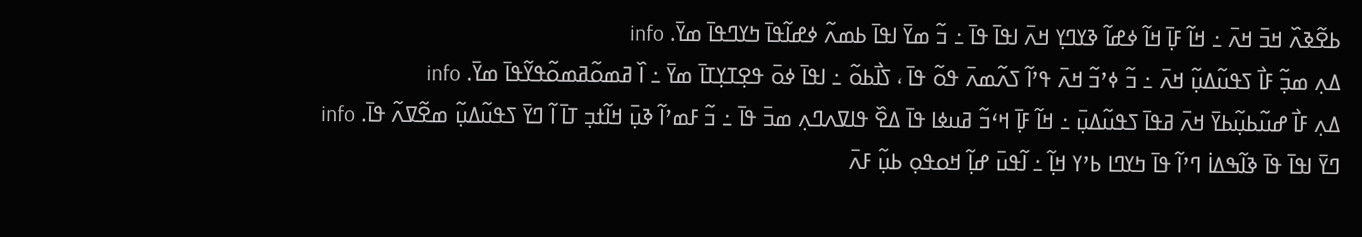ߕߐ߬ߢߍ߰ ߞߏ߫ ߞߍ߫ ߸ ߞߊ߬ ߓߊ߲߫ ߞߊ߬ ߦߝߊ߬ ߢߌߣߌ߲ ߞߍ߫ ߊߟߊ߫ ߟߊ߫ ߸ ߏ߬ ߘߌ߫ ߊߟߊ߫ ߕߘߍ߬ ߦߝߊ߬ߟߊ߫ ߤߌߣߟߊ߫ ߘߌ߫. info
ߡߍ߲ ߘߏ߲߬ ߓߊ߯ ߖߟߎ߬ߡߎ߲߬ ߞߍ߫ ߸ ߏ߬ ߦߴߏ߬ ߞߍ߫ ߟߴߊ߬ ߖߍ߬ߘߍ߫ ߟߋ߬ ߟߊ߫ ، ߖߊ߯ߕߋ߬ ߸ ߊߟߊ߫ ߦߋ߫ ߟߐ߲ߠߌ߲ߠߊ߫ ߘߌ߫ ߸ ߊ߰ ߥߘߋ߬ߥߘߋ߬ߟߌ߬ߟߊ߫ ߘߌ߫. info
ߡߍ߲ ߓߊ߯ ߝߎ߬ߕߎ߲߬ߕߌ߫ ߞߍ߫ ߥߟߊ߫ ߖߟߎ߬ߡߎ߲߫ ߸ ߞߊ߬ ߓߊ߲߫ ߞߵߏ߬ ߥߎߦߊ ߟߊ߫ ߡߐ߰ ߟߊߜߍߣߍ߲ ߘߏ߫ ߟߊ߫ ߸ ߏ߬ ߓߘߴߊ߬ ߢߎ߲߫ ߞߊ߬ߙߏ߲ ߠߊ߫ ߊ߬ ߣߌ߫ ߖߟߎ߬ߡߎ߲߬ ߘߐ߬ߜߍ߬ ߟߊ߫. info
ߣߌ߫ ߊߟߊ߫ ߟߊ߫ ߢߊ߬ߒߡߊ߭ ߣߴߊ߬ ߟߊ߫ ߤߌߣߊ ߕߴߌ ߞߊ߲߬ ߸ ߊ߬ߟߎ߫ ߝߊ߲߬ ߞߋߟߋ߲ ߕߎ߲߬ ߓߍ߫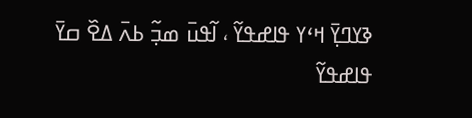ߢߌߣߌ߲߫ ߞߵߌ ߟߊߝߟߌ߬ ، ߊ߬ߟߎ߫ ߘߏ߲߬ ߕߍ߫ ߡߐ߰ ߛߌ߫ ߟߊߝߟߌ߬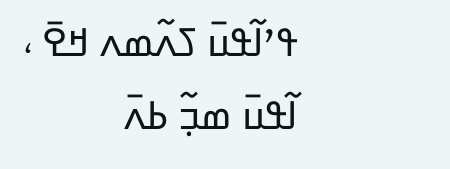ߟߴߊ߬ߟߎ߫ ߖߍ߬ߘߍ ߞߐ߫ ، ߊ߬ߟߎ߫ ߘߏ߲߬ ߕߍ߫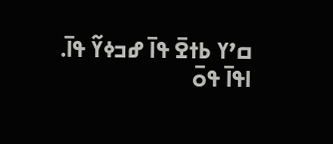ߛߴߌ ߕߙߐ߫ ߟߊ߫ ߝߏߦߌ߬ ߟߊ߫. ߊߟߊ߫ ߟߋ߫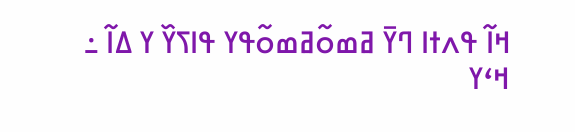ߞߊ߬ ߟߍߙߊ ߣߌ߫ ߥߘߋ߬ߥߘߋ߬ߟߌ ߟߊߖߌ߰ ߌ ߡߊ߬ ߸ ߞߵߌ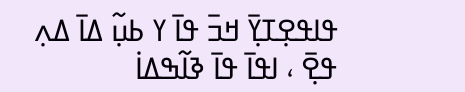ߟߊߟߐ߲ߠߌ߲߫ ߞߏ߫ ߟߊ߫ ߌ ߕߎ߲߬ ߡߊ߫ ߡߍ߲ ߟߐ߲߫ ، ߊߟߊ߫ ߟߊ߫ ߢߊ߬ߒߡߊ߭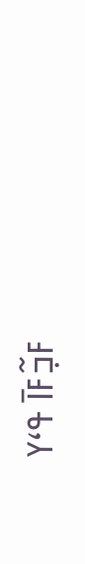ߓߏ߲߬ߓߊ߫ ߟߵߌ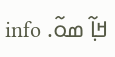ߞߊ߲߬ ߘߋ߬. info